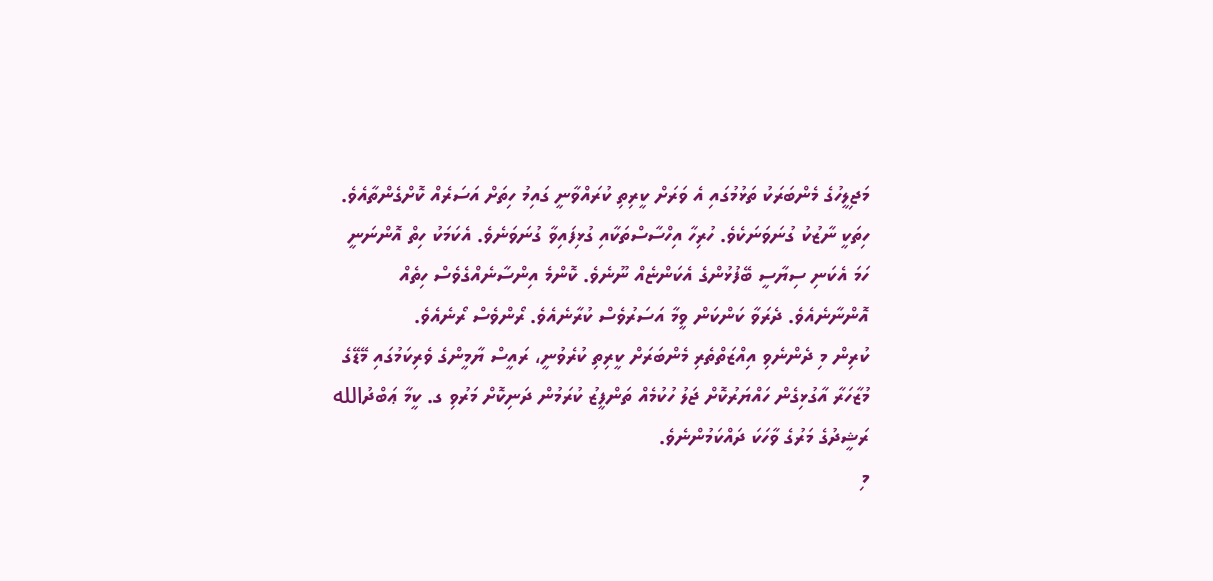މަޖިލީހުގެ މެންބަރަކު ތަޅުމުގައި އެ ވަރަށް ކީރިތި ކުރައްވާނީ ގައިމު ހިތަށް އަސަރެއް ކޮށްގެންތާއެވެ. ހިތަކީ ނާޒުކު ގުނަވަނަކެވެ. ހުރިހާ އިހްސާސްތަކާއި ގުޅިފައިވާ ގުނަވަނެވެ. އެކަމަކު ހިތް އޮންނަނީ ހަމަ އެކަނި ސިޔާސީ ބޭފުޅުންގެ އެކަންޏެއް ނޫނެވެ. ކޮންމެ އިންސާނެއްގެވެސް ހިތެއް އޮންނާނެއެވެ. ދެރަވާ ކަންކަން ވީމާ އަސަރުވެސް ކުރާނެއެވެ. ރޯންވެސް ރޯނެއެވެ.
ކުރިން މި ދެންނެވި އިއްޒަތްތެރި މެންބަރަށް ކީރިތި ކުރެވުނީ، ރައީސް ޔާމީންގެ ވެރިކަމުގައި މޭޑޭގެ މުޒާހަރާ އާގުޅިގެން ހައްޔަރުކޮށް ޖަލު ހުކުމެއް ތަންފީޒު ކުރަމުން ދަނިކޮށް މަރުވި ގ. ކީމާ ޢަބްދުالله ރަޝީދުގެ މަރުގެ ވާހަކަ ދައްކަމުންނެވެ.
މި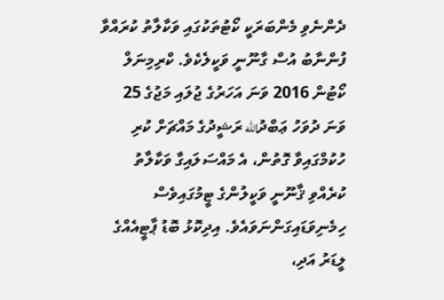ދެންނެވި މެންބަރަކީ ކޯޓުތަކުގައި ވަކާލާތު ކުރައްވާ ފުންނާބު އުސް ގާނޫނީ ވަކީލެކެވެ. ކްރިމިނަލް ކޯޓުން 2016 ވަނަ އަހަރުގެ ޖުލައި މަޖުގެ 25 ވަނަ ދުވަހު ޢަބްދުالله ރަޝީދުގެ މައްޗަށް ކުރި ހުކުމްގައިވާ ގޮތުން، އެ މައްސަލައިގާ ވަކާލާތު ކުރެއްވި ޤާނޫނީ ވަކީލުންގެ ޓީމުގައިވެސް ހިމެނިވަޑައިގަންނަވައެވެ. އިދިކޮޅު ބޮޑު ޕާޓީއެއްގެ ލީޑަރު އަދި،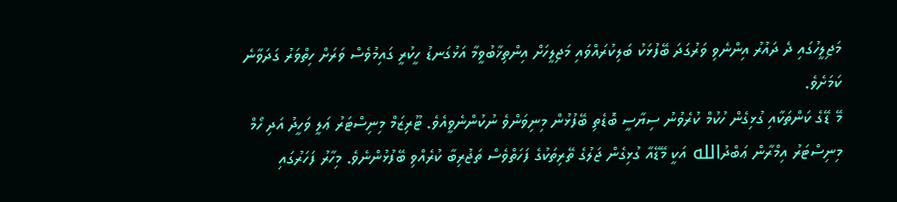މަޖިލީހުގައި ދެ ދައުރު އިންނެވި ވަރުގަދަ ބޭފުޅަކު ބަލިކުރައްވައި މަޖިލީހަށް އިންތިޚާބުވީމާ އަޅުގަނޑު ހީކުރީ ގައިމުވެސް ވަރަށް ހިތްވަރު ގަދަވާނެ ކަމަށެވެ.
މޭ ޑޭގެ ކަންތަކާއި ގުޅިގެން ހުކުމް ކުރެވުނު ސިޔާސީ ބޮޑެތި ބޭފުޅުން މިނިވަންވެ ނުކުންނެވީއެވެ. ޓޫރިޒަމް މިނިސްޓަރު ޢަލީ ވަހީދު އަދި ހޯމް މިނިސްޓަރު އިމްރާން ޢަބްދުالله އަކީ މޭޑޭއާ ގުޅިގެން ޖަލުގެ ތޭރިތަކުގެ ފަހަތްވެސް ތަޖުރިބާ ކުރެއްވި ބޭފުޅުންނެވެ. މިހާރު ފަހަރުގައި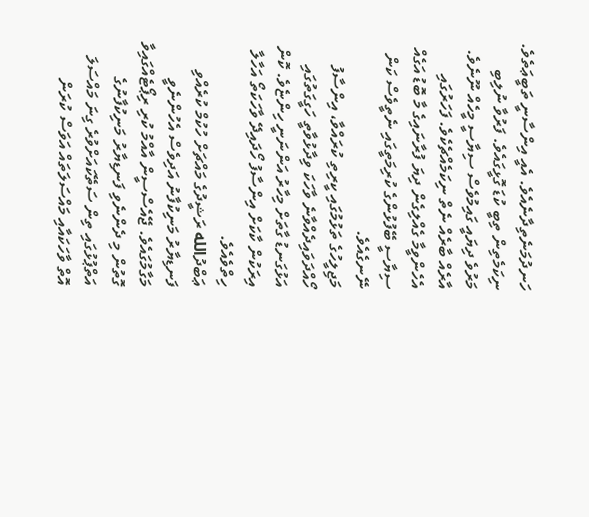ހަނދުމަނެތިދާނެއެވެ. އެއީ އިންސާނީ ތަބީޢަތެވެ. ނިކަމެތިން ތިބީ ކުޑަ ގޮޅީގައެވެ. ފަރުވާ ނުލިބި މަރުވެ ދިޔައީ ގައިމުވެސް ސިޔާސީ މީހެއް ނޫނެވެ. އާރެއް ބާރެއް ނެތް ނިކަމެއްޗެކެވެ. ފަހަރުގައި އެހެންވީމާ ގެއްލިގެން ދިޔަ ފުރާނައިގެ މާ ބޮޑު އަގެއް ސިޔާސީ ބޭފުޅުންގެ ކުރިމަތީގައި ނެތީވެސް ކަން ނޭނގެއެވެ.
މަޖިލީހުގެ ތަޅުމުގައި ކީރިތި ކުރައްވާ، އިންސާފު ހޯއްދަވައިދެއްވާނެ ވާހަކަ ވިދާޅުވާތީ ހަގީގަތުގައި އަޅުގަނޑު ގާތަށް މިހާރު އަންނަނީ ހިންޏެވެ. ކޮން އިރަކުން ކާކަށް އިންސާފު ހޯދައިދޭ ވާހަކަތޯ އަހާލާ ހިތްވެއެވެ.
ޢަބްދުالله ރަޝީދުގެ މައްޗަށް ހުކުމް ކުރެއްވި ފަނޑިޔާރު މަނިކުފާނު އަދިވެސް އެހުންނެވީ މަގާމުގައެވެ. ޖޭއެސްސީން އާއްމު ކުރި ރިޕޯޓެއްގައިވާ ގޮތުން މި ދެންނެވި ފަނޑިޔާރު މަނިކުފާނުގެ އަތްޕުޅުގައި ތިން ސަތޭކައަށްވުރެ ގިނަ މައްސަލަ އޮތް ވާހަކައާއި މައްސަލަތައް އަވަސް ކުރަން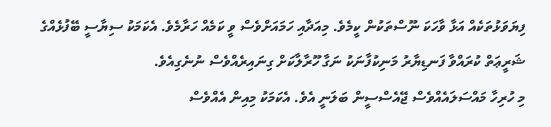ފިޔަވަޅުތަކެއް އަޅާ ވާހަކަ ނޫސްތަކުން ކީމެވެ. މިއަދާއި ހަމައަށްވެސް ވީ ކަމެއް ހަރާމެވެ. އެކަމަކު ސިޔާސީ ބޭފުޅެއްގެ ޝަރީޢަތް ކުރައްވާ ފަނޑިޔާރު މަނިކުފާނަކު ނަގާ ހޫރާލާކަށް ގިނައިރެއްވެސް ނުނެގިއެވެ.
މި ހުރިހާ މައްސަލައެއްވެސް ޖޭއެސްސީން ބަލަނީ އެވެ. އެކަމަކު މިއިން އެއްވެސް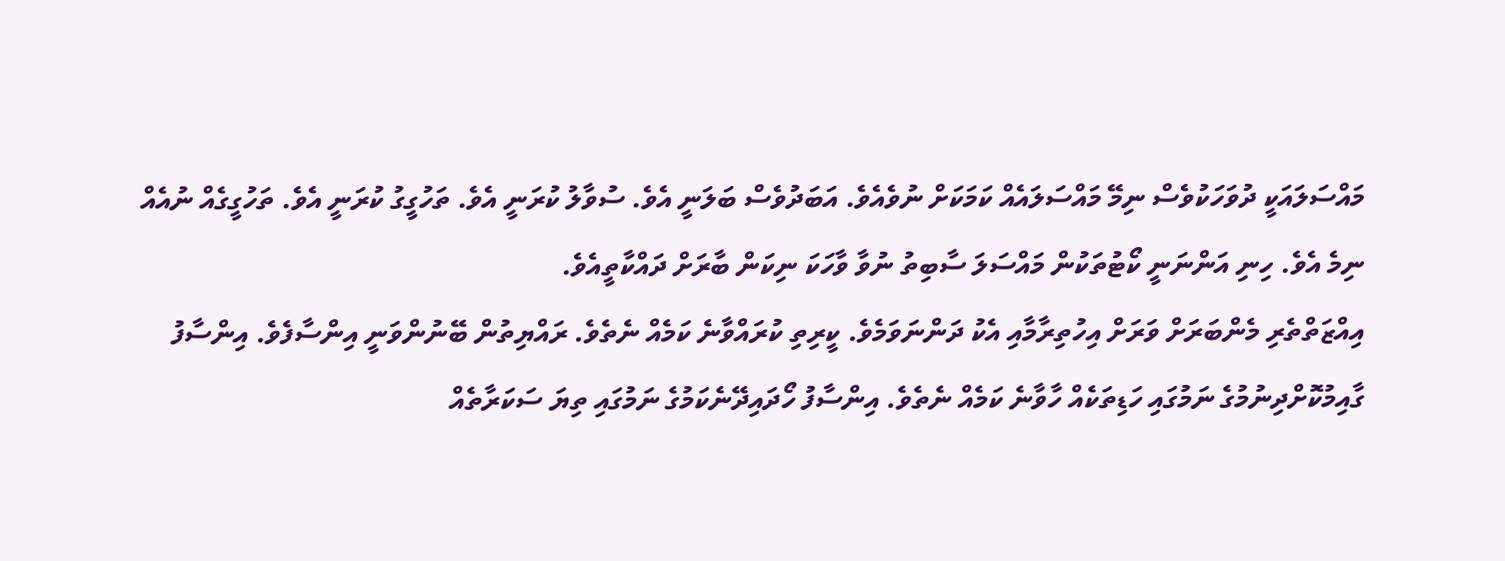މައްސަލައަކީ ދުވަހަކުވެސް ނިމޭ މައްސަލައެއް ކަމަކަށް ނުވެއެވެ. އަބަދުވެސް ބަލަނީ އެވެ. ސުވާލު ކުރަނީ އެވެ. ތަހުގީގު ކުރަނީ އެވެ. ތަހުގީގެއް ނުއެއް ނިމެ އެވެ. ހިނި އަންނަނީ ކޯޓުތަކުން މައްސަލަ ސާބިތު ނުވާ ވާހަކަ ނިކަން ބާރަށް ދައްކާތީއެވެ.
އިއްޒަތްތެރި މެންބަރަށް ވަރަށް އިހުތިރާމާއި އެކު ދަންނަވަމެވެ. ކީރިތި ކުރައްވާނެ ކަމެއް ނެތެވެ. ރައްޔިތުން ބޭނުންވަނީ އިންސާފެވެ. އިންސާފު ގާއިމުކޮށްދިނުމުގެ ނަމުގައި ހަޑިތަކެއް ހާވާނެ ކަމެއް ނެތެވެ. އިންސާފު ހޯދައިދޭނެކަމުގެ ނަމުގައި ތިޔަ ސަކަރާތެއް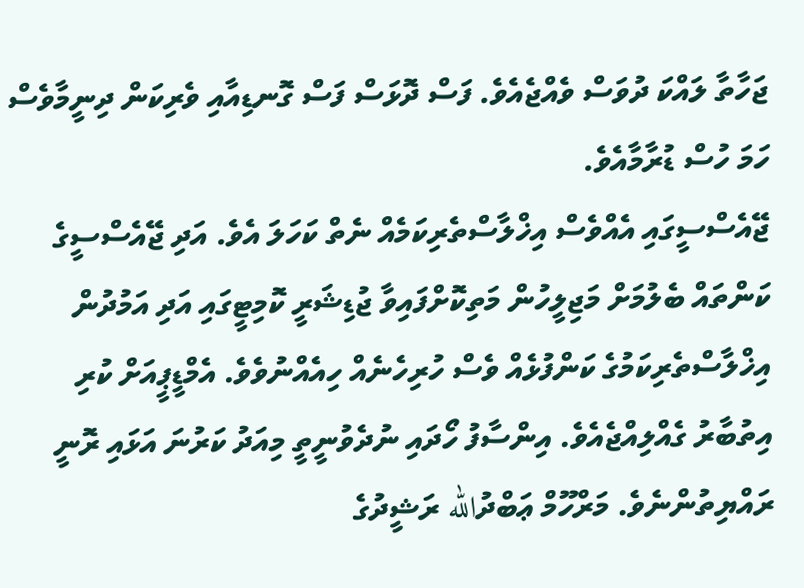ޖަހާތާ ލައްކަ ދުވަސް ވެއްޖެއެވެ. ފަސް ދޮޅަސް ފަސް ގޮނޑިއާއި ވެރިކަން ދިނީމާވެސް ހަމަ ހުސް ޑުރާމާއެވެ.
ޖޭއެސްސީގައި އެއްވެސް އިޚްލާސްތެރިކަމެއް ނެތް ކަހަލަ އެވެ. އަދި ޖޭއެސްސީގެ ކަންތައް ބެލުމަށް މަޖިލީހުން މަތިކޮށްފައިވާ ޖުޑިޝަރީ ކޮމިޓީގައި އަދި އަމުދުން އިޚްލާސްތެރިކަމުގެ ކަންފުޅެއް ވެސް ހުރިހެނެއް ހިއެއްނުވެވެ. އެމްޑީޕީއަށް ކުރި އިތުބާރު ގެއްލިއްޖެއެވެ. އިންސާފު ހޯދައި ނުދެވުނީތީ މިއަދު ކަރުނަ އަޅައި ރޮނީ ރައްޔިތުންނެވެ. މަރްހޫމް ޢަބްދުالله ރަޝީދުގެ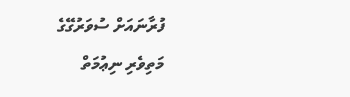ފުރާނައަށް ސުވަރުގޭގެ މަތިވެރި ނިޢުމަތް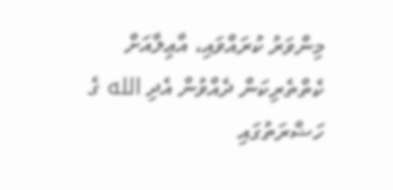މިންވަރު ކުރައްވައި، އާޢިލާއަށް ކެތްތެރިކަން ދެއްވުން އެދި الله ގެ ހަޟްރަތުގައި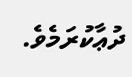ދުޢާކުރަމެވެ.